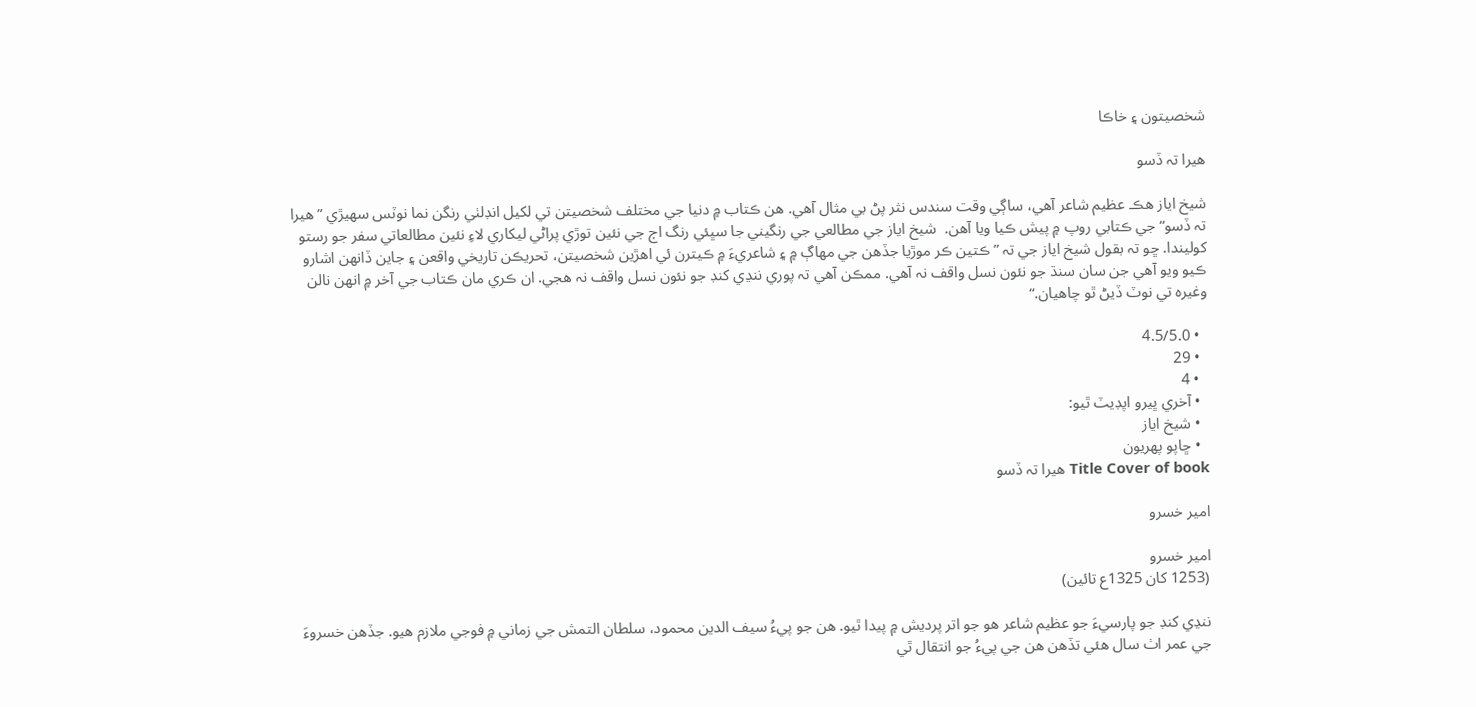شخصيتون ۽ خاڪا

ھيرا تہ ڏسو

شيخ اياز ھڪ عظيم شاعر آھي، ساڳي وقت سندس نثر پڻ بي مثال آھي. ھن ڪتاب ۾ دنيا جي مختلف شخصيتن تي لکيل انڊلٺي رنگن نما نوٽس سھيڙي ”هيرا تہ ڏسو“ جي ڪتابي روپ ۾ پيش ڪيا ويا آھن.  شيخ اياز جي مطالعي جي رنگيني جا سڀئي رنگ اڄ جي نئين توڙي پراڻي ليکاري لاءِ نئين مطالعاتي سفر جو رستو کوليندا. ڇو تہ بقول شيخ اياز جي تہ ”ڪتين ڪر موڙيا جڏهن جي مھاڳ ۾ ۽ شاعريءَ ۾ ڪيترن ئي اهڙين شخصيتن، تحريڪن تاريخي واقعن ۽ جاين ڏانهن اشارو ڪيو ويو آهي جن سان سنڌ جو نئون نسل واقف نہ آهي. ممڪن آهي تہ پوري ننڍي کنڊ جو نئون نسل واقف نہ هجي. ان ڪري مان ڪتاب جي آخر ۾ انھن نالن وغيره تي نوٽ ڏيڻ ٿو چاهيان.“

  • 4.5/5.0
  • 29
  • 4
  • آخري ڀيرو اپڊيٽ ٿيو:
  • شيخ اياز
  • ڇاپو پھريون
Title Cover of book ھيرا تہ ڏسو

امير خسرو

امير خسرو
(1253 کان 1325ع تائين)

ننڍي کنڊ جو پارسيءَ جو عظيم شاعر هو جو اتر پرديش ۾ پيدا ٿيو. هن جو پيءُ سيف الدين محمود، سلطان التمش جي زماني ۾ فوجي ملازم هيو. جڏهن خسروءَ جي عمر اٺ سال هئي تڏهن هن جي پيءُ جو انتقال ٿي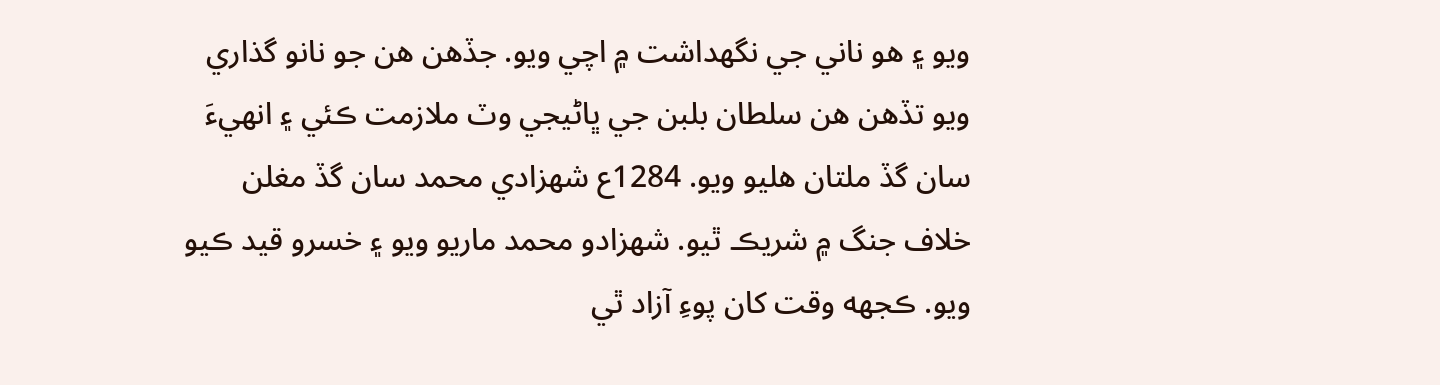ويو ۽ هو ناني جي نگهداشت ۾ اچي ويو. جڏهن هن جو نانو گذاري ويو تڏهن هن سلطان بلبن جي ڀاڻيجي وٽ ملازمت ڪئي ۽ انهيءَ سان گڏ ملتان هليو ويو. 1284ع شهزادي محمد سان گڏ مغلن خلاف جنگ ۾ شريڪ ٿيو. شهزادو محمد ماريو ويو ۽ خسرو قيد ڪيو ويو. ڪجھه وقت کان پوءِ آزاد ٿي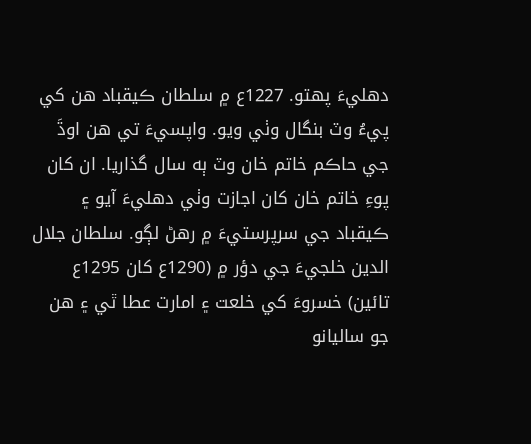دهليءَ پهتو. 1227ع ۾ سلطان ڪيقباد هن کي پيءُ وٽ بنگال وٺي ويو. واپسيءَ تي هن اوڌَ جي حاڪم خاتم خان وٽ ٻه سال گذاريا. ان کان پوءِ خاتم خان کان اجازت وٺي دهليءَ آيو ۽ ڪيقباد جي سرپرستيءَ ۾ رهڻ لڳو. سلطان جلال الدين خلجيءَ جي دؤر ۾ (1290ع کان 1295ع تائين) خسروءَ کي خلعت ۽ امارت عطا ٿي ۽ هن جو ساليانو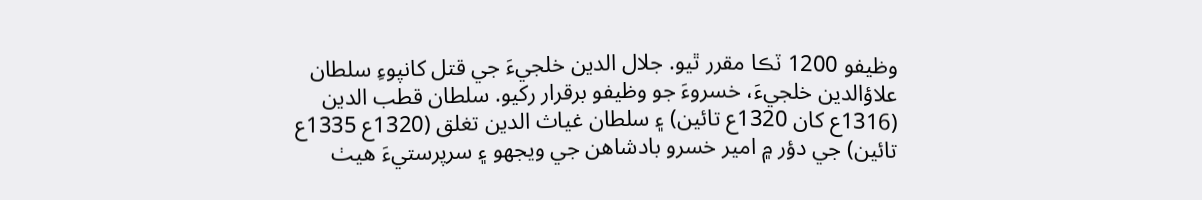وظيفو 1200 ٽڪا مقرر ٿيو. جلال الدين خلجيءَ جي قتل کانپوءِ سلطان علاؤالدين خلجيءَ، خسروءَ جو وظيفو برقرار رکيو. سلطان قطب الدين (1316ع کان 1320ع تائين) ۽ سلطان غياث الدين تغلق (1320ع 1335ع تائين) جي دؤر ۾ امير خسرو بادشاهن جي ويجھو ۽ سرپرستيءَ هيٺ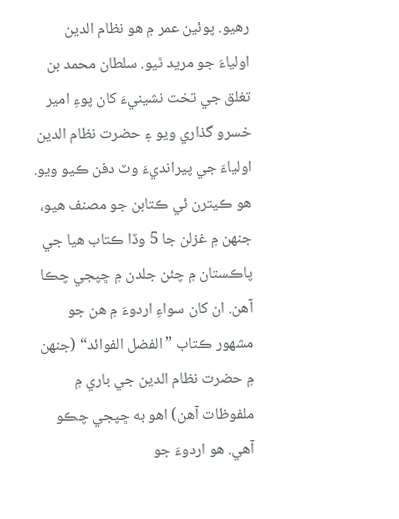رهيو. پوئين عمر ۾ هو نظام الدين اولياءَ جو مريد ٿيو. سلطان محمد بن تغلق جي تخت نشينيءَ کان پوءِ امير خسرو گذاري ويو ۽ حضرت نظام الدين اولياءَ جي پيرانديءَ وٽ دفن ڪيو ويو.
هو ڪيترن ئي ڪتابن جو مصنف هيو، جنهن ۾ غزلن جا 5 وڏا ڪتاب هيا جي پاڪستان ۾ چئن جلدن ۾ ڇپجي چڪا آهن. ان کان سواءِ اردوءَ ۾ هن جو مشهور ڪتاب ”الفضل الفوائد“ (جنهن ۾ حضرت نظام الدين جي باري ۾ ملفوظات آهن) اهو به ڇپجي چڪو آهي. هو اردوءَ جو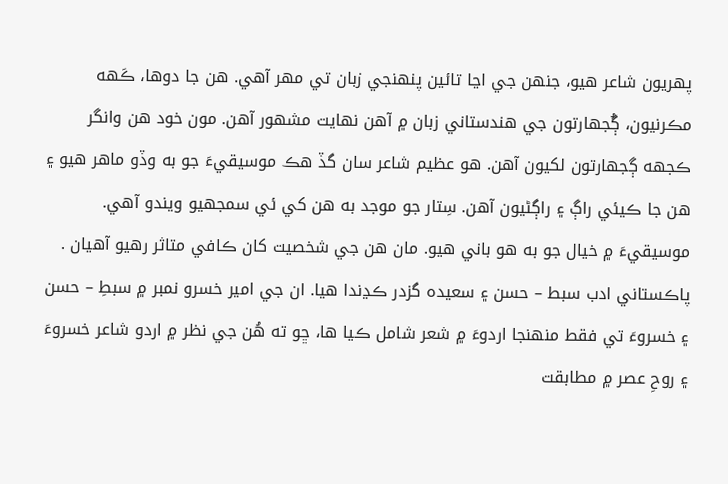پهريون شاعر هيو، جنهن جي اڃا تائين پنهنجي زبان تي مهر آهي. هن جا دوها، ڪَهه مڪرنيون، ڳُجھارتون جي هندستاني زبان ۾ آهن نهايت مشهور آهن. مون خود هن وانگر ڪجھه ڳجهارتون لکيون آهن. هو عظيم شاعر سان گڏ هڪ موسيقيءَ جو به وڏو ماهر هيو ۽ هن جا ڪيئي راڳ ۽ راڳڻيون آهن. سِتار جو موجد به هن کي ئي سمجھيو ويندو آهي. موسيقيءَ ۾ خيال جو به هو باني هيو. مان هن جي شخصيت کان ڪافي متاثر رهيو آهيان . پاڪستاني ادب سبط – حسن ۽ سعيده گزدر ڪڍندا هيا. ان جي امير خسرو نمبر ۾ سبطِ – حسن ۽ خسروءَ تي فقط منهنجا اردوءَ ۾ شعر شامل ڪيا ها، ڇو ته هُن جي نظر ۾ اردو شاعر خسروءَ ۽ روحِ عصر ۾ مطابقت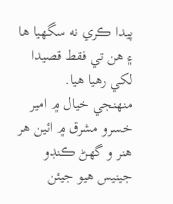پيدا ڪري نه سگھيا ها ۽ هن تي فقط قصيدا لکي رهيا هيا.
منهنجي خيال ۾ امير خسرو مشرق ۾ ائين هر هنر و گھڻ ڪنڊو جينيس هيو جيئن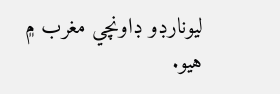ليونارڊو ڊاونچي مغرب ۾ هيو.